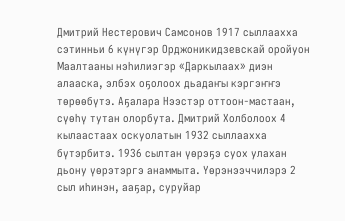Дмитрий Нестерович Самсонов 1917 сыллаахха сэтинньи 6 күнүгэр Орджоникидзевскай оройуон Маалтааны нэһилиэгэр «Даркылаах» диэн алааска, элбэх оҕолоох дьадаҥы кэргэҥҥэ төрөөбүтэ. Аҕалара Нээстэр оттоон-мастаан, сүөһү тутан олорбута. Дмитрий Холболоох 4 кылаастаах оскуолатын 1932 сыллаахха бүтэрбитэ. 1936 сылтан үөрэҕэ суох улахан дьону үөрэтэргэ анаммыта. Үөрэнээччилэрэ 2 сыл иһинэн, ааҕар, суруйар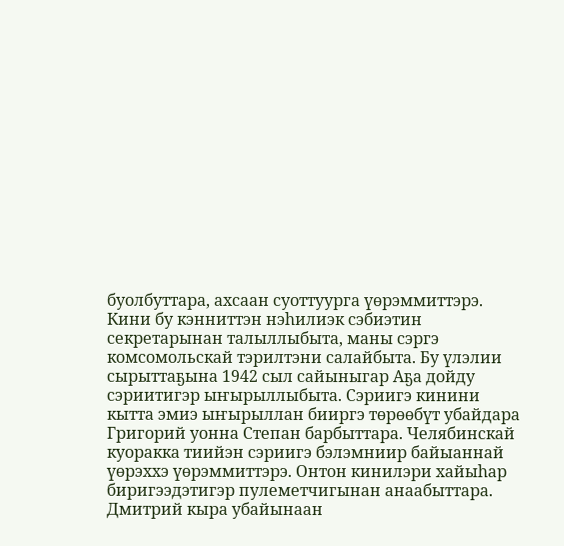буолбуттара, ахсаан суоттуурга үөрэммиттэрэ. Кини бу кэнниттэн нэһилиэк сэбиэтин секретарынан талыллыбыта, маны сэргэ комсомольскай тэрилтэни салайбыта. Бу үлэлии сырыттаҕына 1942 сыл сайыныгар Аҕа дойду сэриитигэр ыҥырыллыбыта. Сэриигэ кинини кытта эмиэ ыҥырыллан бииргэ төрөөбүт убайдара Григорий уонна Степан барбыттара. Челябинскай куоракка тиийэн сэриигэ бэлэмниир байыаннай үөрэххэ үөрэммиттэрэ. Онтон кинилэри хайыһар биригээдэтигэр пулеметчигынан анаабыттара. Дмитрий кыра убайынаан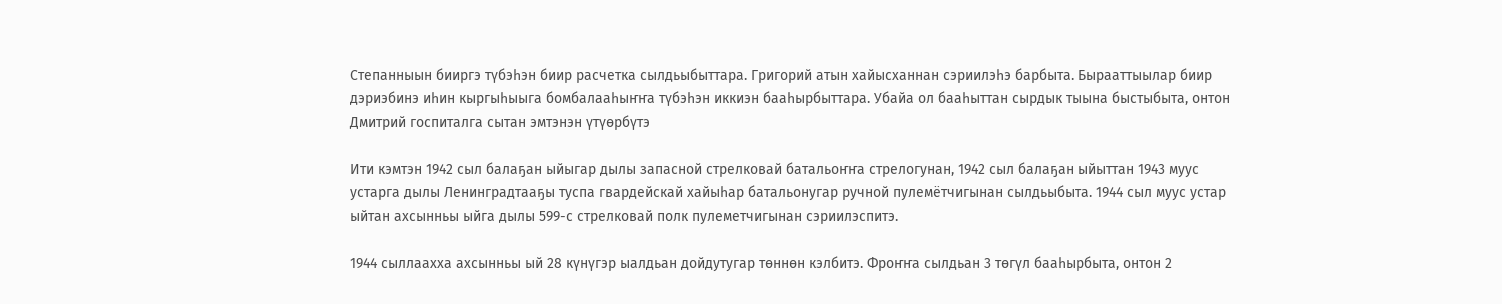Степанныын бииргэ түбэһэн биир расчетка сылдьыбыттара. Григорий атын хайысханнан сэриилэһэ барбыта. Бырааттыылар биир дэриэбинэ иһин кыргыһыыга бомбалааһыҥҥа түбэһэн иккиэн бааһырбыттара. Убайа ол бааһыттан сырдык тыына быстыбыта, онтон Дмитрий госпиталга сытан эмтэнэн үтүөрбүтэ

Ити кэмтэн 1942 сыл балаҕан ыйыгар дылы запасной стрелковай батальоҥҥа стрелогунан, 1942 сыл балаҕан ыйыттан 1943 муус устарга дылы Ленинградтааҕы туспа гвардейскай хайыһар батальонугар ручной пулемётчигынан сылдьыбыта. 1944 сыл муус устар ыйтан ахсынньы ыйга дылы 599-с стрелковай полк пулеметчигынан сэриилэспитэ.

1944 сыллаахха ахсынньы ый 28 күнүгэр ыалдьан дойдутугар төннөн кэлбитэ. Фроҥҥа сылдьан 3 төгүл бааһырбыта, онтон 2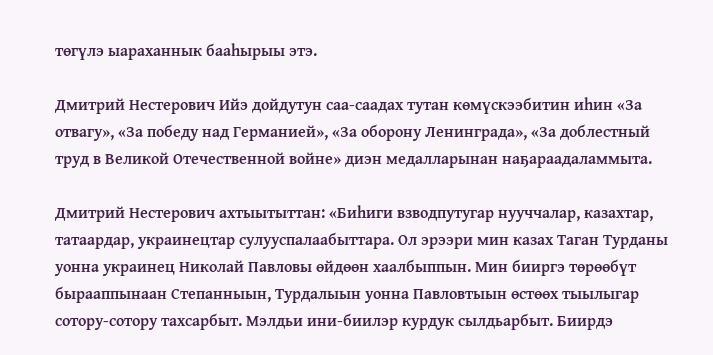төгүлэ ыараханнык бааһырыы этэ.

Дмитрий Нестерович Ийэ дойдутун саа-саадах тутан көмүскээбитин иһин «За отвагу», «За победу над Германией», «За оборону Ленинграда», «За доблестный труд в Великой Отечественной войне» диэн медалларынан наҕараадаламмыта.

Дмитрий Нестерович ахтыытыттан: «Биһиги взводпутугар нууччалар, казахтар, татаардар, украинецтар сулууспалаабыттара. Ол эрээри мин казах Таган Турданы уонна украинец Николай Павловы өйдөөн хаалбыппын. Мин бииргэ төрөөбүт бырааппынаан Степанныын, Турдалыын уонна Павловтыын өстөөх тыылыгар сотору-сотору тахсарбыт. Мэлдьи ини-биилэр курдук сылдьарбыт. Биирдэ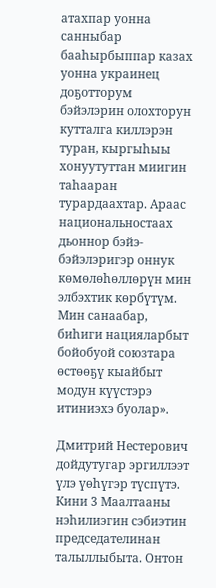атахпар уонна санныбар бааһырбыппар казах уонна украинец доҕотторум бэйэлэрин олохторун кутталга киллэрэн туран, кыргыһыы хонуутуттан миигин таһааран турардаахтар. Араас национальностаах дьоннор бэйэ-бэйэлэригэр оннук көмөлөһөллөрүн мин элбэхтик көрбүтүм. Мин санаабар, биһиги нацияларбыт бойобуой союзтара өстөөҕү кыайбыт модун күүстэрэ итиниэхэ буолар».

Дмитрий Нестерович дойдутугар эргиллээт үлэ үөһүгэр түспүтэ. Кини 3 Маалтааны нэһилиэгин сэбиэтин председателинан талыллыбыта. Онтон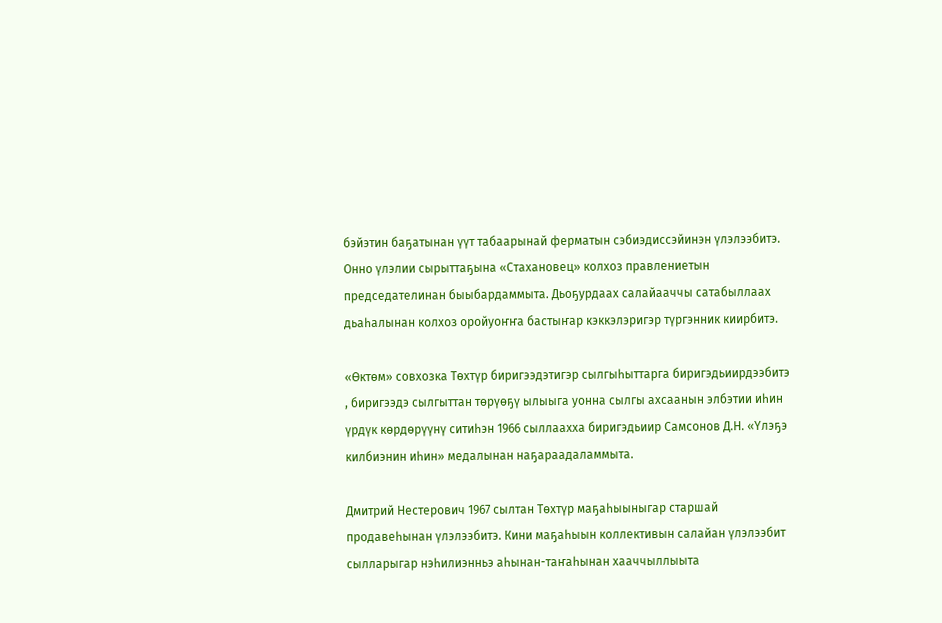бэйэтин баҕатынан үүт табаарынай ферматын сэбиэдиссэйинэн үлэлээбитэ. Онно үлэлии сырыттаҕына «Стахановец» колхоз правлениетын председателинан быыбардаммыта. Дьоҕурдаах салайааччы сатабыллаах дьаһалынан колхоз оройуоҥҥа бастыҥар кэккэлэригэр түргэнник киирбитэ.

«Өктөм» совхозка Төхтүр биригээдэтигэр сылгыһыттарга биригэдьиирдээбитэ , биригээдэ сылгыттан төрүөҕү ылыыга уонна сылгы ахсаанын элбэтии иһин үрдүк көрдөрүүнү ситиһэн 1966 сыллаахха биригэдьиир Самсонов Д.Н. «Үлэҕэ килбиэнин иһин» медалынан наҕараадаламмыта.

Дмитрий Нестерович 1967 сылтан Төхтүр маҕаһыыныгар старшай продавеһынан үлэлээбитэ. Кини маҕаһыын коллективын салайан үлэлээбит сылларыгар нэһилиэнньэ аһынан-таҥаһынан хааччыллыыта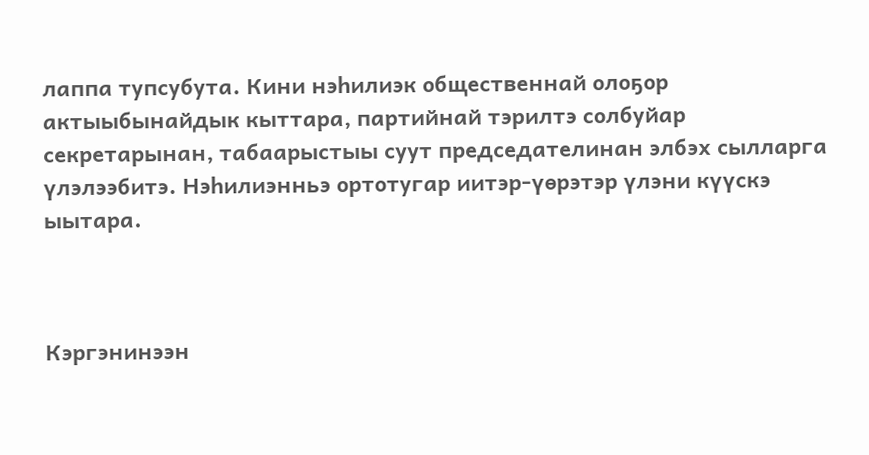лаппа тупсубута. Кини нэһилиэк общественнай олоҕор актыыбынайдык кыттара, партийнай тэрилтэ солбуйар секретарынан, табаарыстыы суут председателинан элбэх сылларга үлэлээбитэ. Нэһилиэнньэ ортотугар иитэр-үөрэтэр үлэни күүскэ ыытара.



Кэргэнинээн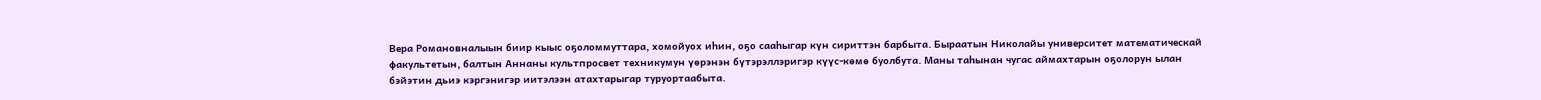Вера Романовналыын биир кыыс оҕоломмуттара, хомойуох иһин, оҕо сааһыгар күн сириттэн барбыта. Быраатын Николайы университет математическай факультетын, балтын Аннаны культпросвет техникумун үөрэнэн бүтэрэллэригэр күүс-көмө буолбута. Маны таһынан чугас аймахтарын оҕолорун ылан бэйэтин дьиэ кэргэнигэр иитэлээн атахтарыгар туруортаабыта.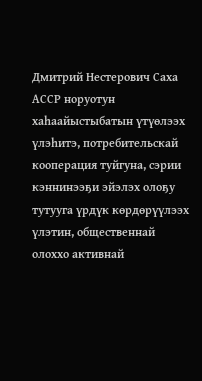Дмитрий Нестерович Саха АССР норуотун хаһаайыстыбатын үтүөлээх үлэһитэ, потребительскай кооперация туйгуна, сэрии кэннинээҕи эйэлэх олоҕу тутууга үрдүк көрдөрүүлээх үлэтин, общественнай олоххо активнай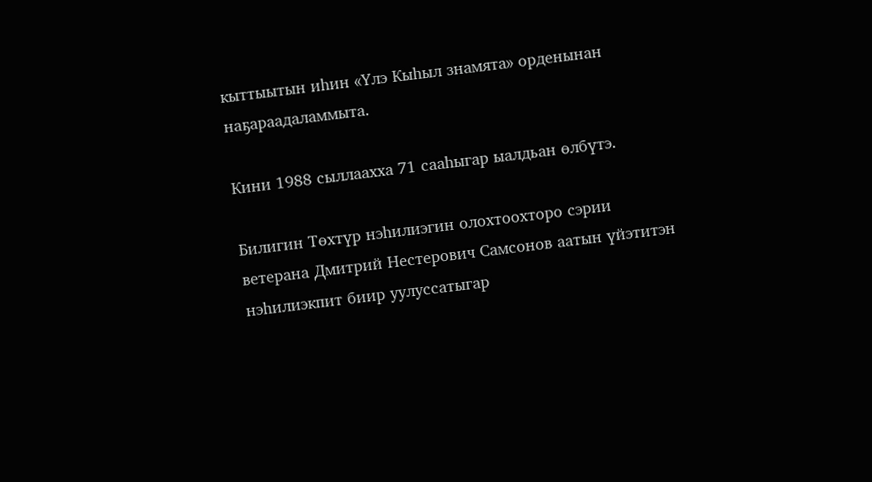кыттыытын иһин «Үлэ Кыһыл знамята» орденынан наҕараадаламмыта.

Кини 1988 сыллаахха 71 сааһыгар ыалдьан өлбүтэ.

Билигин Төхтүр нэһилиэгин олохтоохторо сэрии ветерана Дмитрий Нестерович Самсонов аатын үйэтитэн нэһилиэкпит биир уулуссатыгар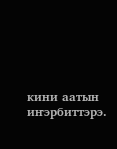кини аатын иҥэрбиттэрэ.